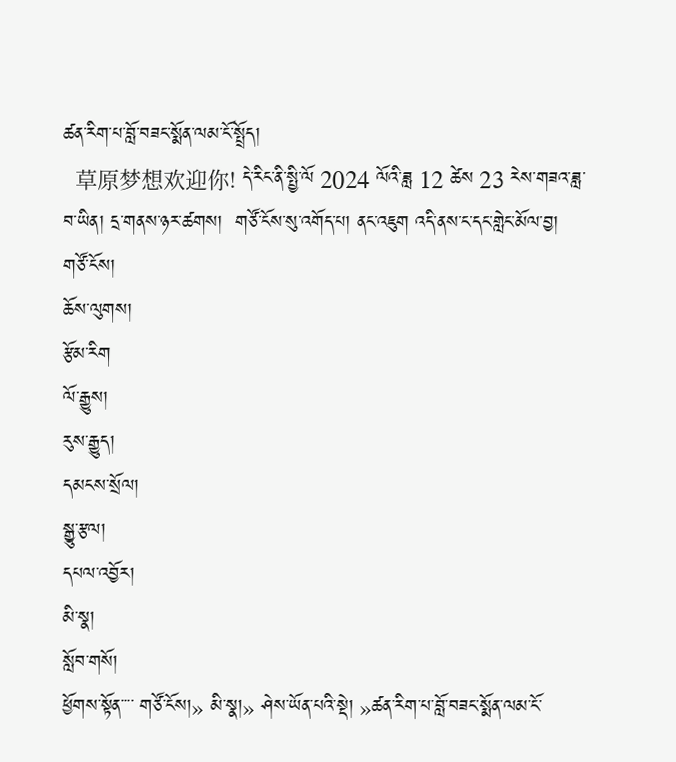ཚན་རིག་པ་བློ་བཟང་སྨོན་ལམ་ངོ་སྤྲོད།
  草原梦想欢迎你! དེ་རིང་ནི་སྤྱི་ལོ 2024 ལོའི་ཟླ 12 ཚེས 23 རེས་གཟའ་ཟླ་བ་ཡིན། དྲ་གནས་ཉར་ཚགས།  གཙོ་ངོས་སུ་འགོད་པ། ནང་འཇུག འདི་ནས་ང་དང་གླེང་མོལ་བྱ།
གཙོ་ངོས།
ཆོས་ལུགས།
རྩོམ་རིག
ལོ་རྒྱུས།
རུས་རྒྱུད།
དམངས་སྲོལ།
སྒྱུ་རྩལ།
དཔལ་འབྱོར།
མི་སྣ།
སློབ་གསོ།
ཕྱོགས་སྟོན་་་་ གཙོ་ངོས།» མི་སྣ།» ཤེས་ཡོན་པའི་སྡེ། »ཚན་རིག་པ་བློ་བཟང་སྨོན་ལམ་ངོ་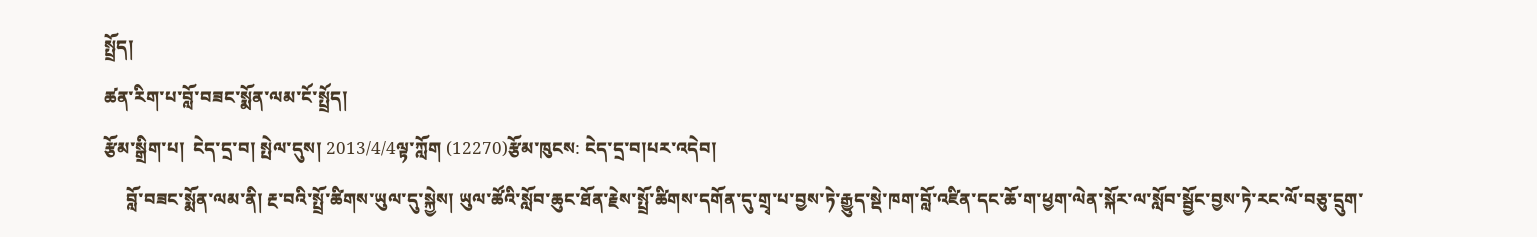སྤྲོད།
ཚན་རིག་པ་བློ་བཟང་སྨོན་ལམ་ངོ་སྤྲོད།
རྩོམ་སྒྲིག་པ།  ངེད་དྲ་བ། སྤེལ་དུས། 2013/4/4ལྟ་ཀློག (12270)རྩོམ་ཁུངས: ངེད་དྲ་བ།པར་འདེབ།
     བློ་བཟང་སྨོན་ལམ་ནི། རྔ་བའི་སྤྲོ་ཚིགས་ཡུལ་དུ་སྐྱེས། ཡུལ་ཚོའི་སློབ་ཆུང་ཐོན་རྗེས་སྤྲོ་ཚིགས་དགོན་དུ་གྲྭ་པ་བྱས་ཏེ་རྒྱུད་སྡེ་ཁག་བློ་འཛིན་དང་ཆོ་ག་ཕྱག་ལེན་སྐོར་ལ་སློབ་སྦྱོང་བྱས་ཏེ་རང་ལོ་བཅུ་དྲུག་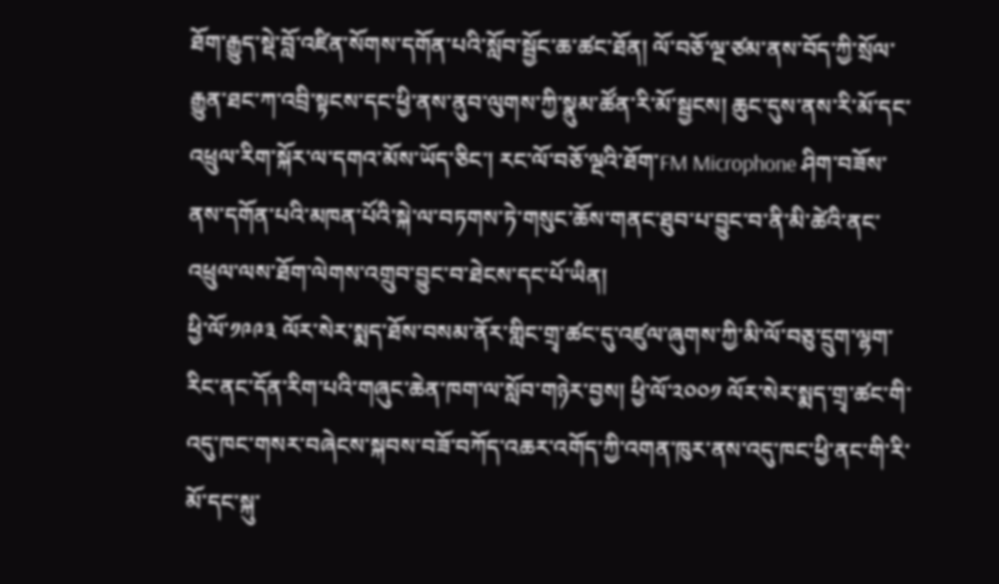ཐོག་རྒྱུད་སྡེ་བློ་འཛིན་སོགས་དགོན་པའི་སློབ་སྦྱོང་ཆ་ཚང་ཐོན། ལོ་བཅོ་ལྔ་ཙམ་ནས་བོད་ཀྱི་སྲོལ་རྒྱུན་ཐང་ཀ་འབྲི་སྟངས་དང་ཕྱི་ནས་ནུབ་ལུགས་ཀྱི་སྣུམ་ཚོན་རི་མོ་སྦྱངས། ཆུང་དུས་ནས་རི་མོ་དང་འཕྲུལ་རིག་སྐོར་ལ་དགའ་མོས་ཡོད་ཅིང་། རང་ལོ་བཅོ་ལྔའི་ཐོག་FM Microphone ཤིག་བཟོས་ནས་དགོན་པའི་མཁན་པོའི་སྐེ་ལ་བཏགས་ཏེ་གསུང་ཆོས་གནང་ཐུབ་པ་བྱུང་བ་ནི་མི་ཚེའི་ནང་འཕྲུལ་ལས་ཐོག་ལེགས་འགྲུབ་བྱུང་བ་ཐེངས་དང་པོ་ཡིན།
ཕྱི་ལོ་༡༩༩༣ ལོར་སེར་སྨད་ཐོས་བསམ་ནོར་གླིང་གྲྭ་ཚང་དུ་འཛུལ་ཞུགས་ཀྱི་མི་ལོ་བཅུ་དྲུག་ལྷག་རིང་ནང་དོན་རིག་པའི་གཞུང་ཆེན་ཁག་ལ་སློབ་གཉེར་བྱས། ཕྱི་ལོ་༢༠༠༡ ལོར་སེར་སྨད་གྲྭ་ཚང་གི་འདུ་ཁང་གསར་བཞེངས་སྐབས་བཟོ་བཀོད་འཆར་འགོད་ཀྱི་འགན་ཁུར་ནས་འདུ་ཁང་ཕྱི་ནང་གི་རི་མོ་དང་སྐུ་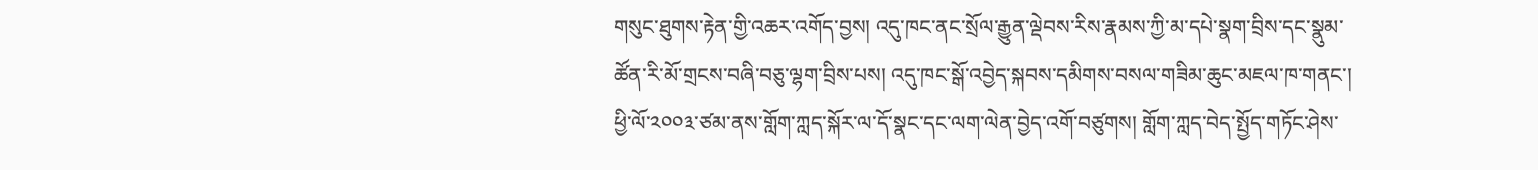གསུང་ཐུགས་རྟེན་གྱི་འཆར་འགོད་བྱས། འདུ་ཁང་ནང་སྲོལ་རྒྱུན་ལྡེབས་རིས་རྣམས་ཀྱི་མ་དཔེ་སྣག་བྲིས་དང་སྣུམ་ཚོན་རི་མོ་གྲངས་བཞི་བཅུ་ལྷག་བྲིས་པས། འདུ་ཁང་སྒོ་འབྱེད་སྐབས་དམིགས་བསལ་གཟིམ་ཆུང་མཇལ་ཁ་གནང་།
ཕྱི་ལོ་༢༠༠༣་ཙམ་ནས་གློག་ཀླད་སྐོར་ལ་དོ་སྣང་དང་ལག་ལེན་བྱེད་འགོ་བཙུགས། གློག་ཀླད་བེད་སྤྱོད་གཏོང་ཤེས་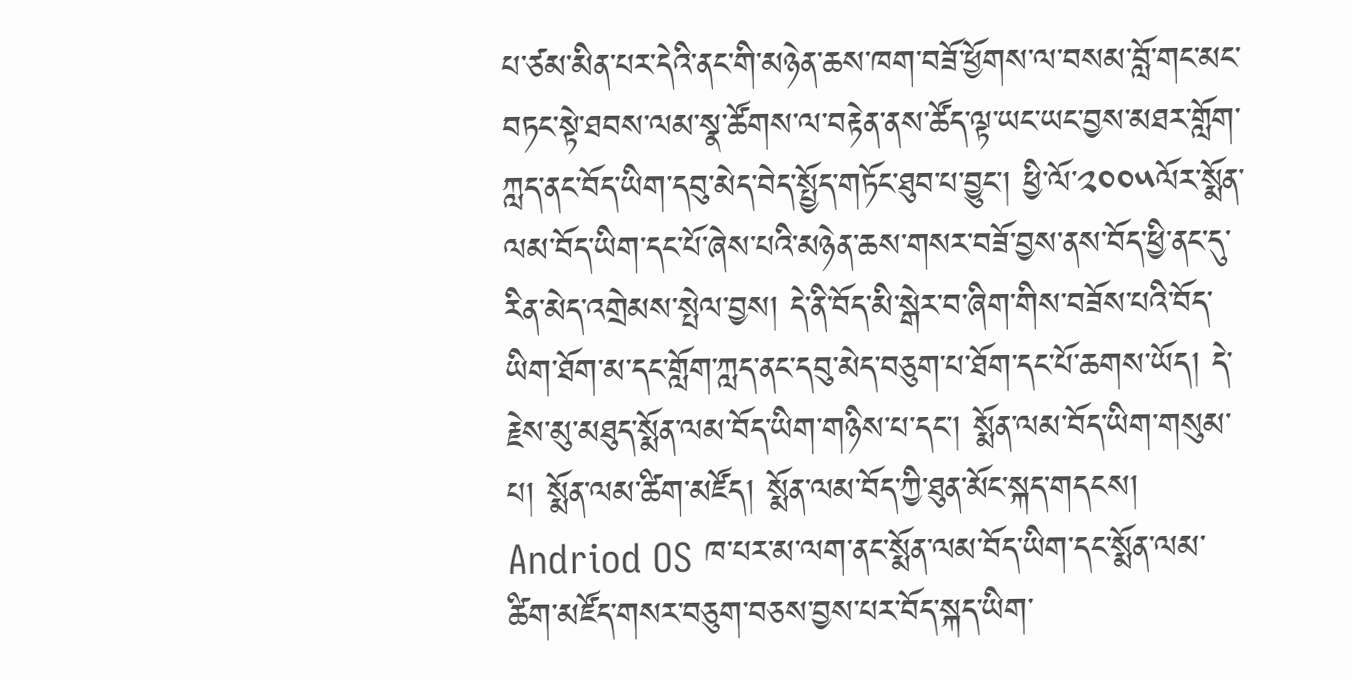པ་ཙམ་མིན་པར་དེའི་ནང་གི་མཉེན་ཆས་ཁག་བཟོ་ཕྱོགས་ལ་བསམ་བློ་གང་མང་བཏང་སྟེ་ཐབས་ལམ་སྣ་ཚོགས་ལ་བརྟེན་ནས་ཚོད་ལྟ་ཡང་ཡང་བྱས་མཐར་གློག་ཀླད་ནང་བོད་ཡིག་དབུ་མེད་བེད་སྤྱོད་གཏོང་ཐུབ་པ་བྱུང་། ཕྱི་ལོ་༢༠༠༥ལོར་སྨོན་ལམ་བོད་ཡིག་དང་པོ་ཞེས་པའི་མཉེན་ཆས་གསར་བཟོ་བྱས་ནས་བོད་ཕྱི་ནང་དུ་རིན་མེད་འགྲེམས་སྤེལ་བྱས། དེ་ནི་བོད་མི་སྒེར་བ་ཞིག་གིས་བཟོས་པའི་བོད་ཡིག་ཐོག་མ་དང་གློག་ཀླད་ནང་དབུ་མེད་བཅུག་པ་ཐོག་དང་པོ་ཆགས་ཡོད། དེ་རྗེས་མུ་མཐུད་སྨོན་ལམ་བོད་ཡིག་གཉིས་པ་དང་། སྨོན་ལམ་བོད་ཡིག་གསུམ་པ། སྨོན་ལམ་ཚིག་མཛོད། སྨོན་ལམ་བོད་ཀྱི་ཐུན་མོང་སྐད་གདངས། Andriod OS ཁ་པར་མ་ལག་ནང་སྨོན་ལམ་བོད་ཡིག་དང་སྨོན་ལམ་ཚིག་མཛོད་གསར་བཅུག་བཅས་བྱས་པར་བོད་སྐད་ཡིག་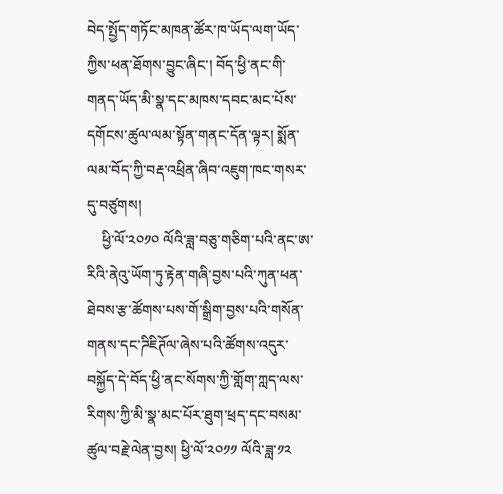བེད་སྤྱོད་གཏོང་མཁན་ཚོར་ཁ་ཡོད་ལག་ཡོད་ཀྱིས་ཕན་ཐོགས་བྱུང་ཞིང་། བོད་ཕྱི་ནང་གི་གནད་ཡོད་མི་སྣ་དང་མཁས་དབང་མང་པོས་དགོངས་ཚུལ་ལམ་སྟོན་གནང་དོན་ལྟར། སྨོན་ལམ་བོད་ཀྱི་བརྡ་འཕྲིན་ཞིབ་འཇུག་ཁང་གསར་དུ་བཙུགས།
    ཕྱི་ལོ་༢༠༡༠ ལོའི་ཟླ་བཅུ་གཅིག་པའི་ནང་ཨ་རིའི་ནེའུ་ཡོག་ཏུ་རྟེན་གཞི་བྱས་པའི་ཀུན་ཕན་ཐེབས་རྩ་ཚོགས་པས་གོ་སྒྲིག་བྱས་པའི་གསོན་གནས་དང་ཌིཇིཊོལ་ཞེས་པའི་ཚོགས་འདུར་བསྐྱོད་དེ་བོད་ཕྱི་ནང་སོགས་ཀྱི་གློག་ཀླད་ལས་རིགས་ཀྱི་མི་སྣ་མང་པོར་ཐུག་ཕྲད་དང་བསམ་ཚུལ་བརྗེ་ལེན་བྱས། ཕྱི་ལོ་༢༠༡༡ ལོའི་ཟླ་༡༢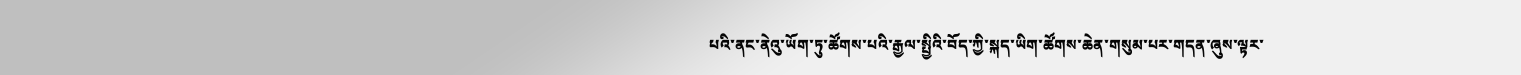པའི་ནང་ནེའུ་ཡོག་ཏུ་ཚོགས་པའི་རྒྱལ་སྤྱིའི་བོད་ཀྱི་སྐད་ཡིག་ཚོགས་ཆེན་གསུམ་པར་གདན་ཞུས་ལྟར་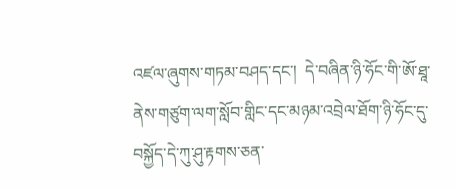འཛལ་ཞུགས་གཏམ་བཤད་དང་།  དེ་བཞིན་ཉི་ཧོང་གི་ཨོ་ཐཱ་ནེས་གཙུག་ལག་སློབ་གླིང་དང་མཉམ་འབྲེལ་ཐོག་ཉི་ཧོང་དུ་བསྐྱོད་དེ་ཀུ་ཤུ་རྟགས་ཅན་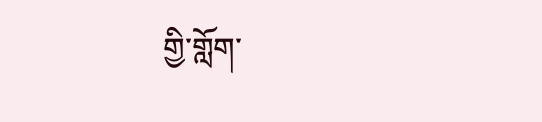གྱི་གློག་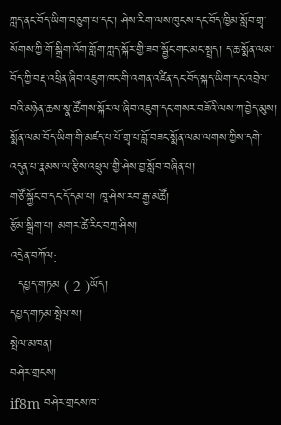ཀླད་ནང་བོད་ཡིག་བཅུག་པ་དང་། ཤེས་རིག་ལས་ཁུངས་དང་བོད་ཁྱིམ་སློབ་གྲྭ་སོགས་ཀྱི་གོ་སྒྲིག་འོག་གློག་ཀླད་སྐོར་གྱི་ཟབ་སྦྱོང་གང་མང་སྤྲད། ད་ཆ་སྨོན་ལམ་བོད་ཀྱི་བརྡ་འཕྲིན་ཞིབ་འཇུག་ཁང་གི་འགན་འཛིན་དང་བོད་སྐད་ཡིག་དང་འབྲེལ་བའི་མཉེན་ཆས་སྣ་ཚོགས་སྐོར་ལ་ཞིབ་འཇུག་དང་གསར་བཟོའི་ལས་ཀ་བྱེད་མུས།
སྨོན་ལམ་བོད་ཡིག་གི་མཛད་པ་པོ་གྲྭ་པ་བློ་བཟང་སྨོན་ལམ་ལགས་ཀྱིས་དགེ་འདུན་པ་རྣམས་ལ་རྩིས་འཕྲུལ་གྱི་ཤེས་བྱ་སློབ་བཞིན་པ།
གཙོ་སྐྱོང་བ་དང་དོ་དམ་པ། ཁཱ་ཤེས་རབ་རྒྱ་མཚོ།
རྩོམ་སྒྲིག་པ། མགར་ཚེ་རིང་བཀྲ་ཤིས།
འདྲེན་བཀོལ:
  དཔྱད་གཏམ ( 2 )ཡོད།
དཔྱད་གཏམ་སྤེལ་ས།
སྤེལ་མཁན།
བཤེར་གྲངས།
if8m བཤེར་གྲངས་ཁ་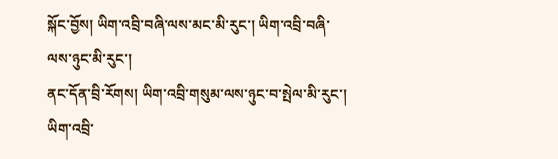སྐོང་བྱོས། ཡིག་འབྲི་བཞི་ལས་མང་མི་རུང་། ཡིག་འབྲི་བཞི་ལས་ཉུང་མི་རུང་།
ནང་དོན་བྲི་རོགས། ཡིག་འབྲི་གསུམ་ལས་ཉུང་བ་སྤེལ་མི་རུང་། ཡིག་འབྲི་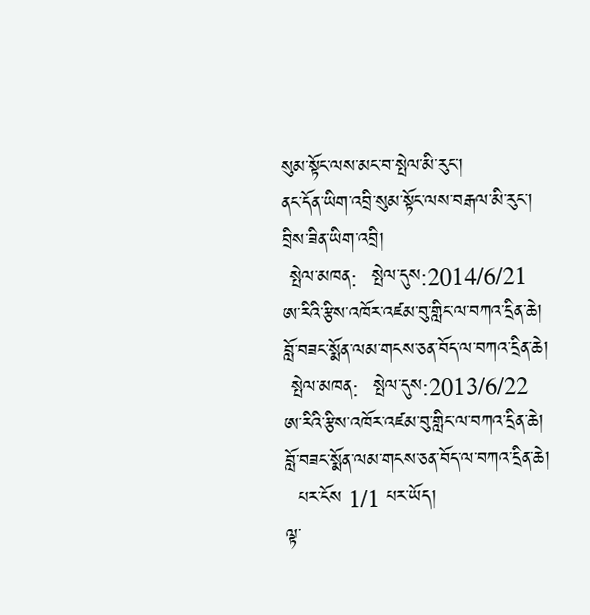སུམ་སྟོང་ལས་མང་བ་སྤེལ་མི་རུང་།
ནང་དོན་ཡིག་འབྲི་སུམ་སྟོང་ལས་བརྒལ་མི་རུང་། བྲིས་ཟིན་ཡིག་འབྲི།
 སྤེལ་མཁན:  སྤེལ་དུས:2014/6/21
ཨ་རིའི་རྩིས་འཁོར་འཛམ་བུ་གླིང་ལ་བཀའ་དྲིན་ཆེ། བློ་བཟང་སྨོན་ལམ་གངས་ཅན་བོད་ལ་བཀའ་དྲིན་ཆེ།
 སྤེལ་མཁན:  སྤེལ་དུས:2013/6/22
ཨ་རིའི་རྩིས་འཁོར་འཛམ་བུ་གླིང་ལ་བཀའ་དྲིན་ཆེ། བློ་བཟང་སྨོན་ལམ་གངས་ཅན་བོད་ལ་བཀའ་དྲིན་ཆེ།
  པར་ངོས 1/1 པར་ཡོད།
ལྟ་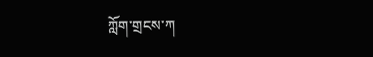ཀློག་གྲངས་ཀ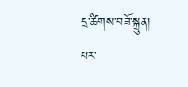དྲ་ཚིགས་བཟོ་སྐྲུན།
པར་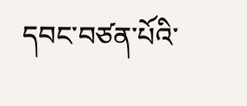དབང་བཙན་པོའི་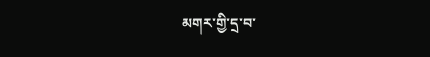མགར་གྱི་དྲ་བ་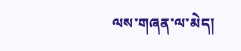ལས་གཞན་ལ་མེད།